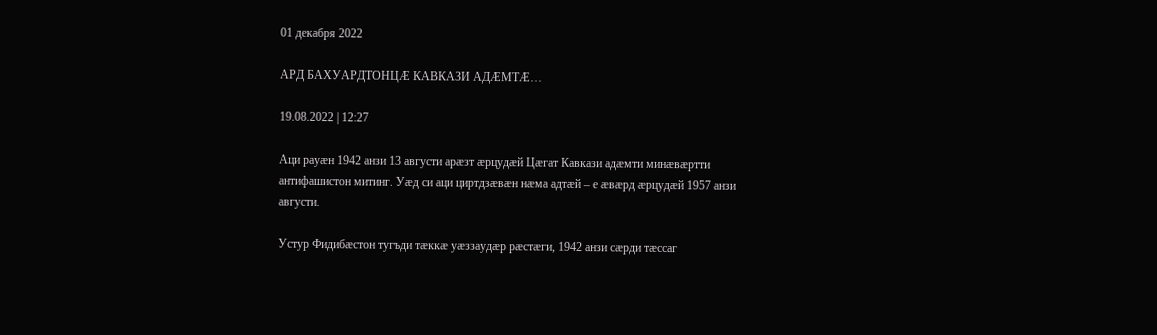01 декабря 2022

АРД БАХУАРДТОНЦӔ КАВКАЗИ АДӔМТӔ…

19.08.2022 | 12:27

Аци рауæн 1942 анзи 13 августи арæзт æрцудæй Цæгат Кавкази адæмти минæвæртти антифашистон митинг. Уæд си аци циртдзæвæн нæма адтæй – е æвæрд æрцудæй 1957 анзи августи.

Устур Фидибæстон тугъди тæккæ уæззаудæр рæстæги, 1942 анзи сæрди тæссаг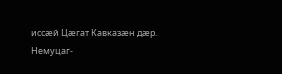иссæй Цæгат Кавказæн дæр. Немуцаг-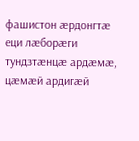фашистон æрдонгтæ еци лæборæги тундзтæнцæ ардæмæ, цæмæй ардигæй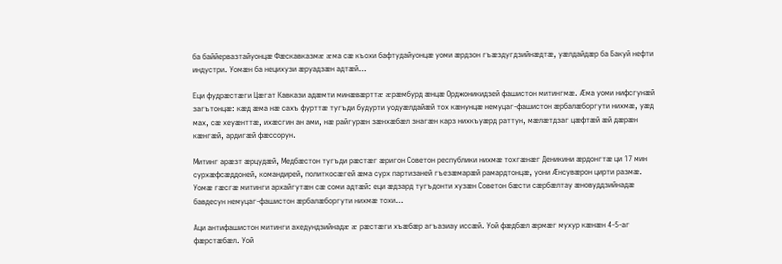ба баййервазтайуонцæ Фæскавказмæ æма сæ къохи бафтудайуонцæ уоми æрдзон гъæздугдзийнæдтæ, уæлдайдæр ба Бакуй нефти индустри. Уомæн ба нецихузи æруадзæн адтæй…

Еци фудрæстæги Цæгат Кавкази адæмти минæвæрттæ æрæмбурд æнцæ Орджоникидзей фашистон митингмæ. Æма уоми нифсгунæй загътонцæ: кæд æма нæ сахъ фурттæ тугъди будурти уодуæлдайæй тох кæнунцæ немуцаг-фашистон æрбалæборгути нихмæ, уæд мах, сæ хеуæнттæ, ихæсгин ан ами, нæ райгурæн зæнхæбæл знагæн карз нихкъуæрд раттун, мæлæтдзаг цæфтæй æй дæрæн кæнгæй, ардигæй фæссорун.

Митинг арæзт æрцудæй, Медбæстон тугъди рæстæг æригон Советон республики нихмæ тохгæнæг Деникини æрдонгтæ ци 17 мин сурхæфсæддоней, командирей, политкосæгей æма сурх партизаней гъезæмарæй рамардтонцæ, уони Æнсувæрон цирти размæ. Уомæ гæсгæ митинги архайгутæн сæ соми адтæй: еци æдзард тугъдонти хузæн Советон бæсти сæрбæлтау æновуддзийнадæ бавдесун немуцаг-фашистон æрбалæборгути нихмæ тохи…

Аци антифашистон митинги ахедундзийнадæ æ рæстæги хъæбæр агъазиау иссæй. Уой фæдбæл æрмæг мухур кæнæн 4-5-аг фæрстæбæл. Уой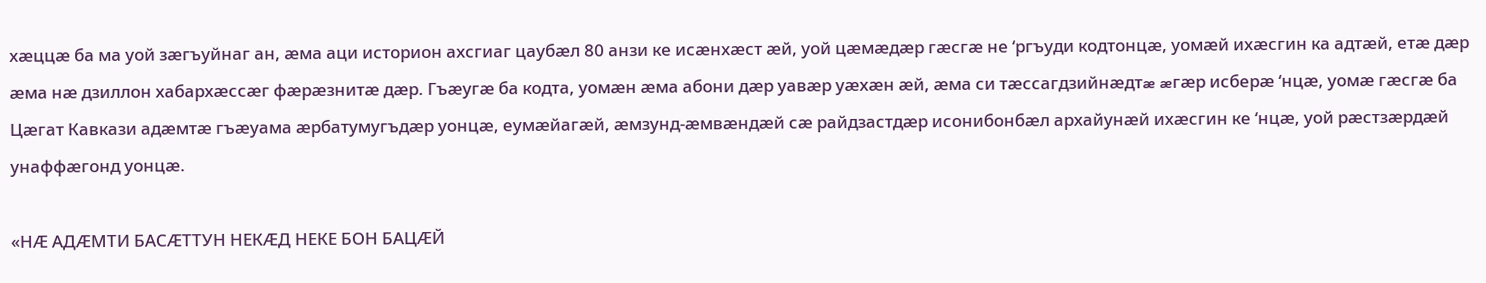хæццæ ба ма уой зæгъуйнаг ан, æма аци историон ахсгиаг цаубæл 80 анзи ке исæнхæст æй, уой цæмæдæр гæсгæ не ‘ргъуди кодтонцæ, уомæй ихæсгин ка адтæй, етæ дæр æма нæ дзиллон хабархæссæг фæрæзнитæ дæр. Гъæугæ ба кодта, уомæн æма абони дæр уавæр уæхæн æй, æма си тæссагдзийнæдтæ æгæр исберæ ‘нцæ, уомæ гæсгæ ба Цæгат Кавкази адæмтæ гъæуама æрбатумугъдæр уонцæ, еумæйагæй, æмзунд-æмвæндæй сæ райдзастдæр исонибонбæл архайунæй ихæсгин ке ‘нцæ, уой рæстзæрдæй унаффæгонд уонцæ.

«НÆ АДÆМТИ БАСÆТТУН НЕКÆД НЕКЕ БОН БАЦÆЙ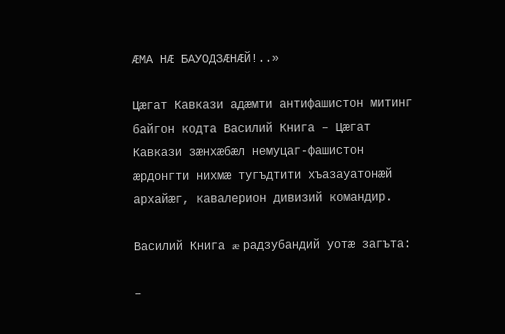ÆМА НÆ БАУОДЗÆНÆЙ!..»

Цæгат Кавкази адæмти антифашистон митинг байгон кодта Василий Книга – Цæгат Кавкази зæнхæбæл немуцаг-фашистон æрдонгти нихмæ тугъдтити хъазауатонæй архайæг, кавалерион дивизий командир.

Василий Книга æ радзубандий уотæ загъта:

–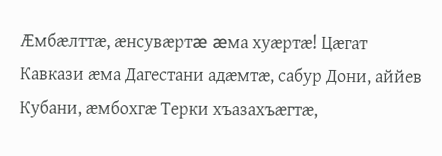Æмбæлттæ, æнсувæртæ æма хуæртæ! Цæгат Кавкази æма Дагестани адæмтæ, сабур Дони, аййев Кубани, æмбохгæ Терки хъазахъæгтæ,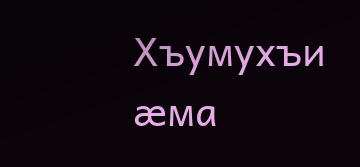Хъумухъи æма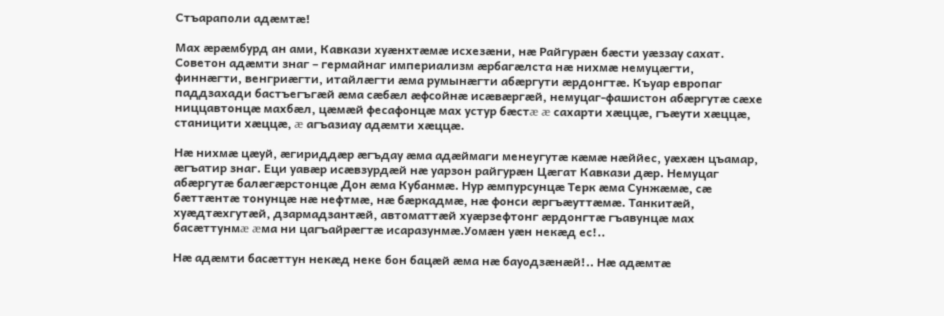Стъараполи адæмтæ!

Мах æрæмбурд ан ами, Кавкази хуæнхтæмæ исхезæни, нæ Райгурæн бæсти уæззау сахат. Советон адæмти знаг – гермайнаг империализм æрбагæлста нæ нихмæ немуцæгти, финнæгти, венгриæгти, итайлæгти æма румынæгти абæргути æрдонгтæ. Къуар европаг паддзахади бастъегъгæй æма сæбæл æфсойнæ исæвæргæй, немуцаг-фашистон абæргутæ сæхе ниццавтонцæ махбæл, цæмæй фесафонцæ мах устур бæстæ æ сахарти хæццæ, гъæути хæццæ, станицити хæццæ, æ агъазиау адæмти хæццæ.

Нæ нихмæ цæуй, æгириддæр æгъдау æма адæймаги менеугутæ кæмæ нæййес, уæхæн цъамар, æгъатир знаг. Еци уавæр исæвзурдæй нæ уарзон райгурæн Цæгат Кавкази дæр. Немуцаг абæргутæ балæгæрстонцæ Дон æма Кубанмæ. Нур æмпурсунцæ Терк æма Сунжæмæ, сæ бæттæнтæ тонунцæ нæ нефтмæ, нæ бæркадмæ, нæ фонси æргъæуттæмæ. Танкитæй, хуæдтæхгутæй, дзармадзантæй, автоматтæй хуæрзефтонг æрдонгтæ гъавунцæ мах басæттунмæ æма ни цагъайрæгтæ исаразунмæ.Уомæн уæн некæд ес!..

Нæ адæмти басæттун некæд неке бон бацæй æма нæ бауодзæнæй!.. Нæ адæмтæ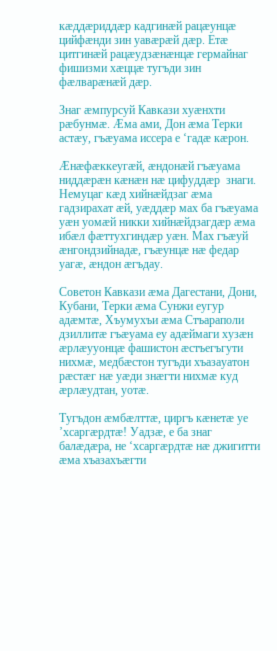кæддæриддæр кадгинæй рацæунцæ цийфæнди зин уавæрæй дæр. Етæ цитгинæй рацæудзæнæнцæ гермайнаг фишизми хæццæ тугъди зин фæлварæнæй дæр.

Знаг æмпурсуй Кавкази хуæнхти рæбунмæ. Æма ами, Дон æма Терки астæу, гъæуама иссера е ‘гадæ кæрон.

Æнæфæккеугæй, æндонæй гъæуама ниддæрæн кæнæн нæ цифуддæр  знаги. Немуцаг кæд хийнæйдзаг æма гадзирахат æй, уæддæр мах ба гъæуама уæн уомæй никки хийнæйдзагдæр æма ибæл фæттухгиндæр уæн. Мах гъæуй æнгондзийнадæ, гъæунцæ нæ федар уагæ, æндон æгъдау.

Советон Кавкази æма Дагестани, Дони, Кубани, Терки æма Сунжи еугур адæмтæ, Хъумухъи æма Стъараполи дзиллитæ гъæуама еу адæймаги хузæн æрлæууонцæ фашистон æстъегъгути нихмæ, медбæстон тугъди хъазауатон рæстæг нæ уæди знæгти нихмæ куд æрлæудтан, уотæ.

Тугъдон æмбæлттæ, циргъ кæнетæ уе ’хсаргæрдтæ! Уадзæ, е ба знаг балæдæра, не ‘хсаргæрдтæ нæ джигитти æма хъазахъæгти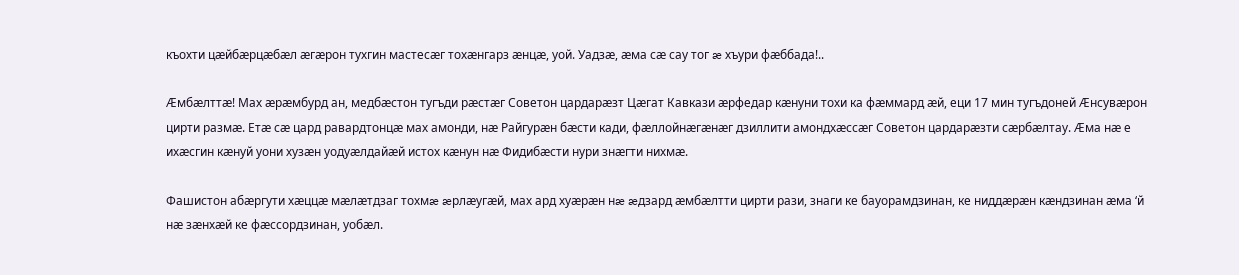къохти цæйбæрцæбæл æгæрон тухгин мастесæг тохæнгарз æнцæ, уой. Уадзæ, æма сæ сау тог æ хъури фæббада!..

Æмбæлттæ! Мах æрæмбурд ан, медбæстон тугъди рæстæг Советон цардарæзт Цæгат Кавкази æрфедар кæнуни тохи ка фæммард æй, еци 17 мин тугъдоней Æнсувæрон цирти размæ. Етæ сæ цард равардтонцæ мах амонди, нæ Райгурæн бæсти кади, фæллойнæгæнæг дзиллити амондхæссæг Советон цардарæзти сæрбæлтау. Æма нæ е ихæсгин кæнуй уони хузæн уодуæлдайæй истох кæнун нæ Фидибæсти нури знæгти нихмæ.

Фашистон абæргути хæццæ мæлæтдзаг тохмæ æрлæугæй, мах ард хуæрæн нæ æдзард æмбæлтти цирти рази, знаги ке бауорамдзинан, ке ниддæрæн кæндзинан æма ‘й нæ зæнхæй ке фæссордзинан, уобæл.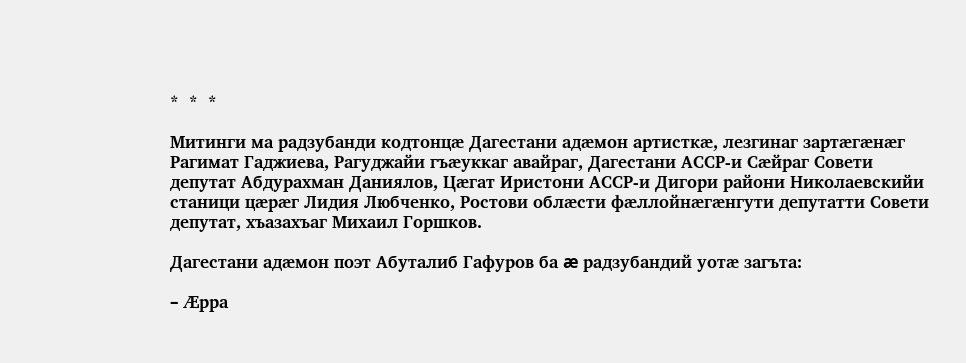*  *  *

Митинги ма радзубанди кодтонцæ Дагестани адæмон артисткæ, лезгинаг зартæгæнæг Рагимат Гаджиева, Рагуджайи гъæуккаг авайраг, Дагестани АССР-и Сæйраг Совети депутат Абдурахман Даниялов, Цæгат Иристони АССР-и Дигори райони Николаевскийи станици цæрæг Лидия Любченко, Ростови облæсти фæллойнæгæнгути депутатти Совети депутат, хъазахъаг Михаил Горшков.

Дагестани адæмон поэт Абуталиб Гафуров ба æ радзубандий уотæ загъта:

– Æрра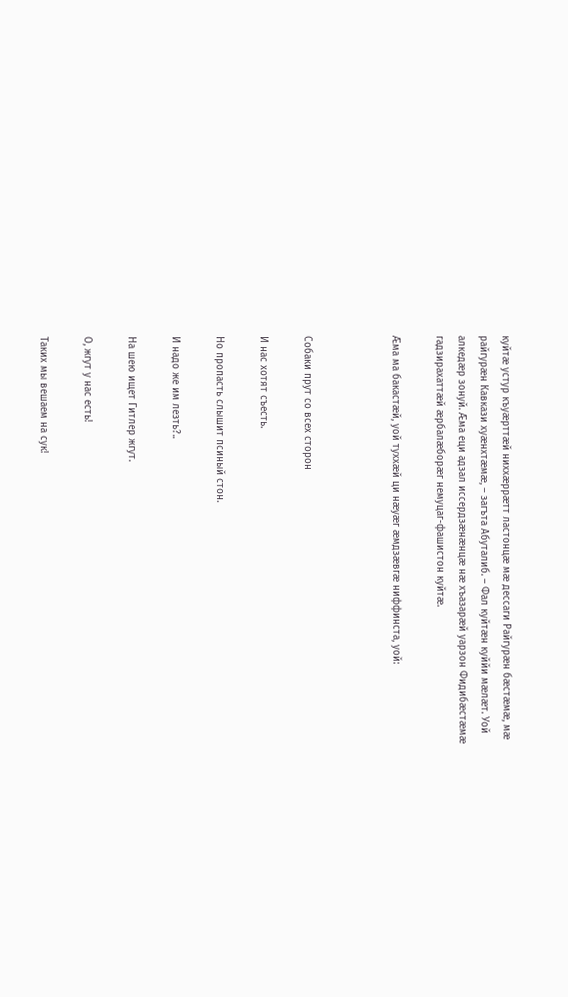куйтæ устур къуæрттæй ниххæррæтт ластонцæ мæ дессаги Райгурæн бæстæмæ, мæ райгурæн Кавкази хуæнхтæмæ, – загъта Абуталиб. – Фал куйтæн куййи мæлæт. Уой алкедæр зонуй. Æма еци адзал иссердзæнæнцæ нæ хъазарæй уарзон Фидибæстæмæ гадзирахаттæй æрбалæборæг немуцаг-фашистон куйтæ.

Æма ма бакастæй, уой туххæй ци нæуæг æмдзæвгæ ниффинста, уой:



Собаки прут со всех сторон

И нас хотят съесть.

Но пропасть слышит псиный стон.

И надо же им лезть?..

На шею ищет Гитлер жгут.

О, жгут у нас есть!

Таких мы вешаем на сук!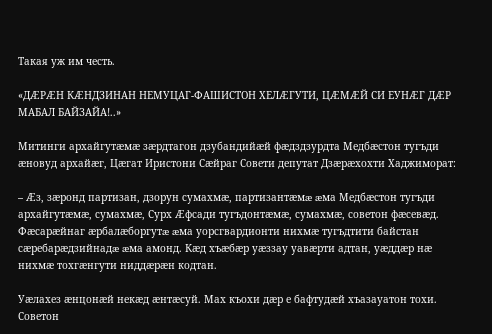Такая уж им честь.

«ДÆРÆН КÆНДЗИНАН НЕМУЦАГ-ФАШИСТОН ХЕЛÆГУТИ, ЦÆМÆЙ СИ ЕУНÆГ ДÆР МАБАЛ БАЙЗАЙА!..»

Митинги архайгутæмæ зæрдтагон дзубандийæй фæдздзурдта Медбæстон тугъди æновуд архайæг, Цæгат Иристони Сæйраг Совети депутат Дзæрæхохти Хаджиморат:

– Æз, зæронд партизан, дзорун сумахмæ, партизантæмæ æма Медбæстон тугъди архайгутæмæ, сумахмæ, Сурх Æфсади тугъдонтæмæ, сумахмæ, советон фæсевæд. Фæсарæйнаг æрбалæборгутæ æма уорсгвардионти нихмæ тугъдтити байстан сæребарæдзийнадæ æма амонд. Кæд хъæбæр уæззау уавæрти адтан, уæддæр нæ нихмæ тохгæнгути ниддæрæн кодтан.

Уæлахез æнцонæй некæд æнтæсуй. Мах къохи дæр е бафтудæй хъазауатон тохи. Советон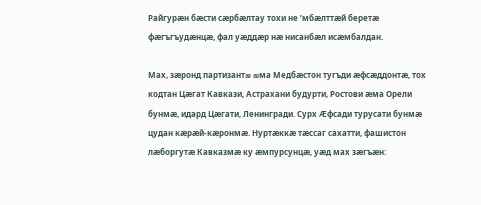Райгурæн бæсти сæрбæлтау тохи не ’мбæлттæй беретæ фæгъгъудæнцæ, фал уæддæр нæ нисанбæл исæмбалдан.

Мах, зæронд партизантæ æма Медбæстон тугъди æфсæддонтæ, тох кодтан Цæгат Кавкази, Астрахани будурти, Ростови æма Орели бунмæ, идард Цæгати, Ленингради. Сурх Æфсади турусати бунмæ цудан кæрæй-кæронмæ. Нуртæккæ тæссаг сахатти, фашистон лæборгутæ Кавказмæ ку æмпурсунцæ, уæд мах зæгъæн: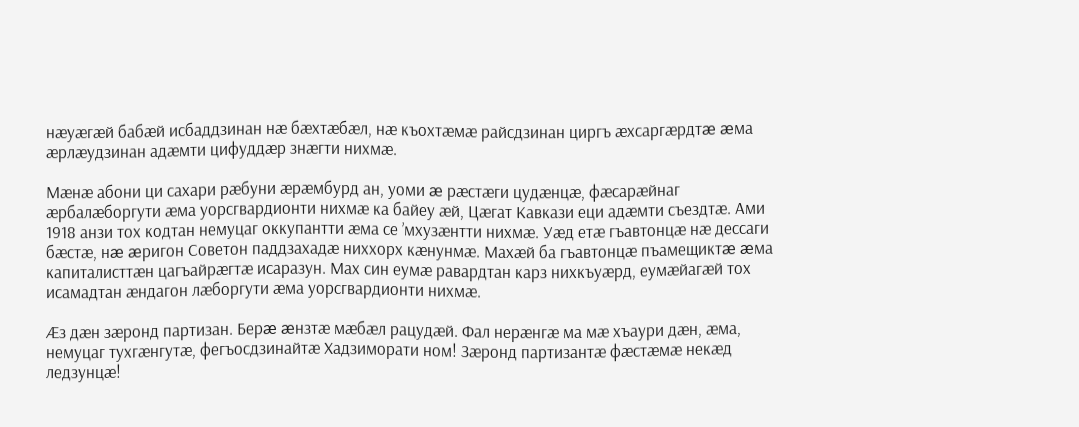нæуæгæй бабæй исбаддзинан нæ бæхтæбæл, нæ къохтæмæ райсдзинан циргъ æхсаргæрдтæ æма æрлæудзинан адæмти цифуддæр знæгти нихмæ.

Мæнæ абони ци сахари рæбуни æрæмбурд ан, уоми æ рæстæги цудæнцæ, фæсарæйнаг æрбалæборгути æма уорсгвардионти нихмæ ка байеу æй, Цæгат Кавкази еци адæмти съездтæ. Ами 1918 анзи тох кодтан немуцаг оккупантти æма се ’мхузæнтти нихмæ. Уæд етæ гъавтонцæ нæ дессаги бæстæ, нæ æригон Советон паддзахадæ ниххорх кæнунмæ. Махæй ба гъавтонцæ пъамещиктæ æма капиталисттæн цагъайрæгтæ исаразун. Мах син еумæ равардтан карз нихкъуæрд, еумæйагæй тох исамадтан æндагон лæборгути æма уорсгвардионти нихмæ.

Æз дæн зæронд партизан. Берæ æнзтæ мæбæл рацудæй. Фал нерæнгæ ма мæ хъаури дæн, æма, немуцаг тухгæнгутæ, фегъосдзинайтæ Хадзиморати ном! Зæронд партизантæ фæстæмæ некæд ледзунцæ!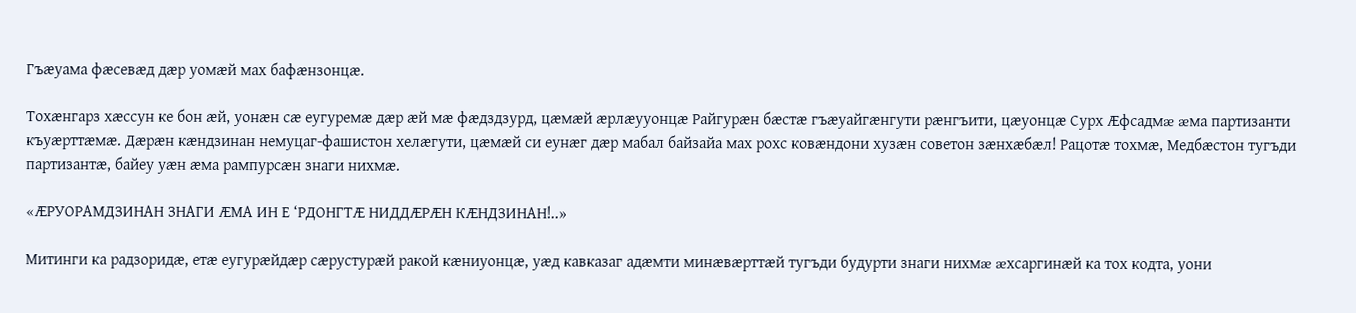Гъæуама фæсевæд дæр уомæй мах бафæнзонцæ.

Тохæнгарз хæссун ке бон æй, уонæн сæ еугуремæ дæр æй мæ фæдздзурд, цæмæй æрлæууонцæ Райгурæн бæстæ гъæуайгæнгути рæнгъити, цæуонцæ Сурх Æфсадмæ æма партизанти къуæрттæмæ. Дæрæн кæндзинан немуцаг-фашистон хелæгути, цæмæй си еунæг дæр мабал байзайа мах рохс ковæндони хузæн советон зæнхæбæл! Рацотæ тохмæ, Медбæстон тугъди партизантæ, байеу уæн æма рампурсæн знаги нихмæ.

«ÆРУОРАМДЗИНАН ЗНАГИ ÆМА ИН Е ‘РДОНГТÆ НИДДÆРÆН КÆНДЗИНАН!..»

Митинги ка радзоридæ, етæ еугурæйдæр сæрустурæй ракой кæниуонцæ, уæд кавказаг адæмти минæвæрттæй тугъди будурти знаги нихмæ æхсаргинæй ка тох кодта, уони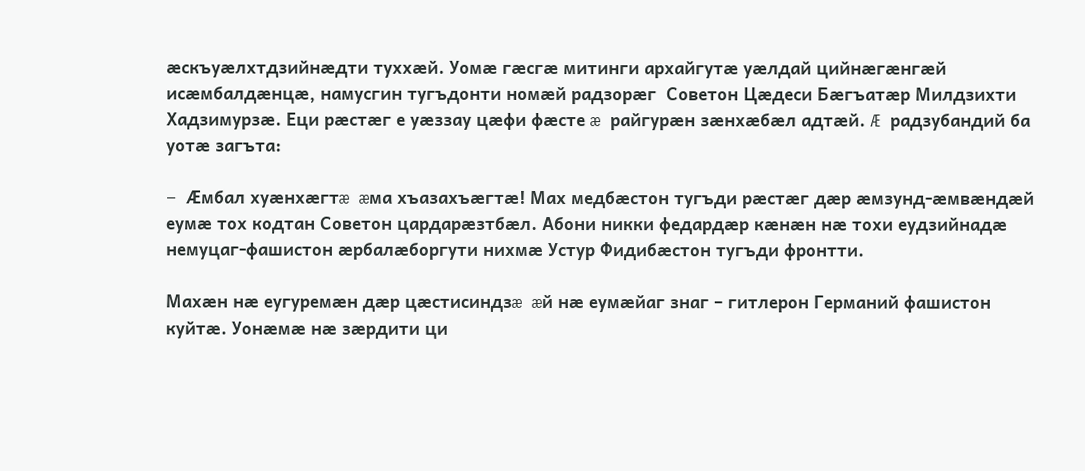æскъуæлхтдзийнæдти туххæй. Уомæ гæсгæ митинги архайгутæ уæлдай цийнæгæнгæй исæмбалдæнцæ, намусгин тугъдонти номæй радзорæг  Советон Цæдеси Бæгъатæр Милдзихти Хадзимурзæ. Еци рæстæг е уæззау цæфи фæсте æ райгурæн зæнхæбæл адтæй. Æ радзубандий ба уотæ загъта:

– Æмбал хуæнхæгтæ æма хъазахъæгтæ! Мах медбæстон тугъди рæстæг дæр æмзунд-æмвæндæй еумæ тох кодтан Советон цардарæзтбæл. Абони никки федардæр кæнæн нæ тохи еудзийнадæ немуцаг-фашистон æрбалæборгути нихмæ Устур Фидибæстон тугъди фронтти.

Махæн нæ еугуремæн дæр цæстисиндзæ æй нæ еумæйаг знаг – гитлерон Германий фашистон куйтæ. Уонæмæ нæ зæрдити ци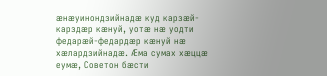æнæуинондзийнадæ куд карзæй-карздæр кæнуй, уотæ нæ уодти федарæй-федардæр кæнуй нæ хæлардзийнадæ. Æма сумах хæццæ еумæ, Советон бæсти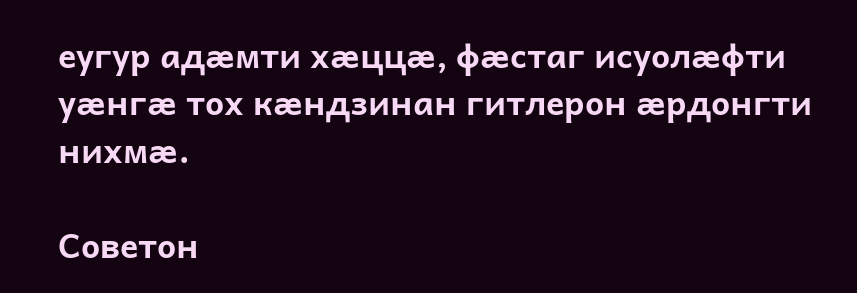еугур адæмти хæццæ, фæстаг исуолæфти уæнгæ тох кæндзинан гитлерон æрдонгти нихмæ.

Советон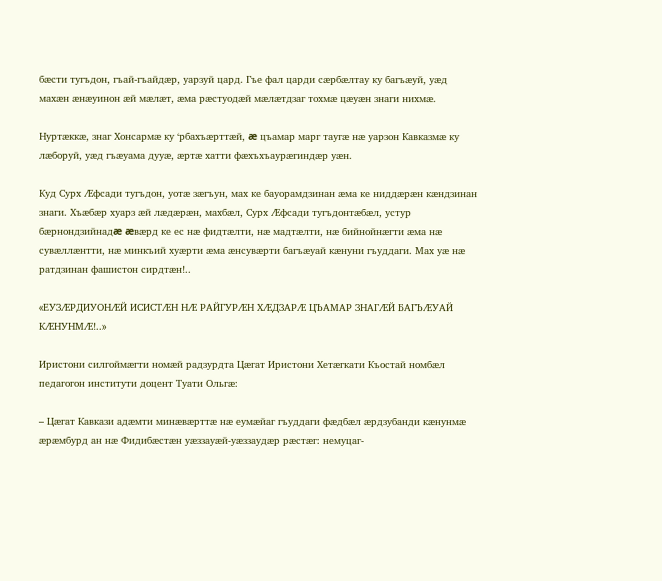бæсти тугъдон, гъай-гъайдæр, уарзуй цард. Гъе фал царди сæрбæлтау ку багъæуй, уæд махæн æнæуинон æй мæлæт, æма рæстуодæй мæлæтдзаг тохмæ цæуæн знаги нихмæ.

Нуртæккæ, знаг Хонсармæ ку ‘рбахъæрттæй, æ цъамар марг таугæ нæ уарзон Кавказмæ ку лæборуй, уæд гъæуама дууæ, æртæ хатти фæхъхъаурæгиндæр уæн.

Куд Сурх Æфсади тугъдон, уотæ зæгъун, мах ке бауорамдзинан æма ке ниддæрæн кæндзинан знаги. Хъæбæр хуарз æй лæдæрæн, махбæл, Сурх Æфсади тугъдонтæбæл, устур бæрнондзийнадæ æвæрд ке ес нæ фидтæлти, нæ мадтæлти, нæ бийнойнæгти æма нæ сувæллæнтти, нæ минкъий хуæрти æма æнсувæрти багъæуай кæнуни гъуддаги. Мах уæ нæ ратдзинан фашистон сирдтæн!..

«ЕУЗÆРДИУОНÆЙ ИСИСТÆН НÆ РАЙГУРÆН ХÆДЗАРÆ ЦЪАМАР ЗНАГÆЙ БАГЪÆУАЙ КÆНУНМÆ!..»

Иристони силгоймæгти номæй радзурдта Цæгат Иристони Хетæгкати Къостай номбæл педагогон институти доцент Туати Ольгæ:

– Цæгат Кавкази адæмти минæвæрттæ нæ еумæйаг гъуддаги фæдбæл æрдзубанди кæнунмæ æрæмбурд ан нæ Фидибæстæн уæззауæй-уæззаудæр рæстæг: немуцаг-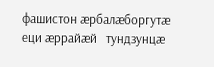фашистон æрбалæборгутæ еци æррайæй   тундзунцæ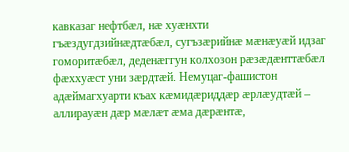кавказаг нефтбæл, нæ хуæнхти гъæздугдзийнæдтæбæл, сугъзæрийнæ мæнæуæй идзаг гоморитæбæл, деденæггун колхозон рæзæдæнттæбæл фæххуæст уни зæрдтæй. Немуцаг-фашистон адæймагхуарти къах кæмидæриддæр æрлæудтæй – аллирауæн дæр мæлæт æма дæрæнтæ,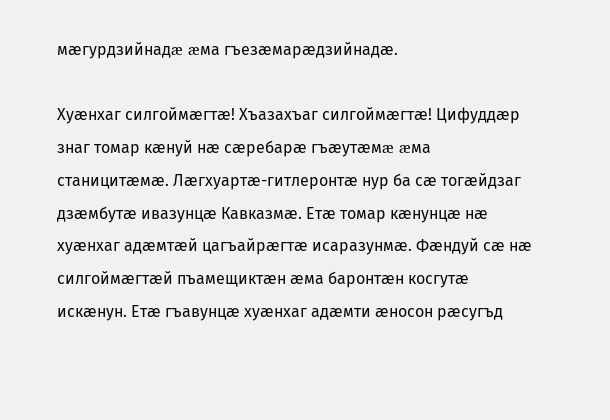мæгурдзийнадæ æма гъезæмарæдзийнадæ.

Хуæнхаг силгоймæгтæ! Хъазахъаг силгоймæгтæ! Цифуддæр знаг томар кæнуй нæ сæребарæ гъæутæмæ æма станицитæмæ. Лæгхуартæ-гитлеронтæ нур ба сæ тогæйдзаг дзæмбутæ ивазунцæ Кавказмæ. Етæ томар кæнунцæ нæ хуæнхаг адæмтæй цагъайрæгтæ исаразунмæ. Фæндуй сæ нæ силгоймæгтæй пъамещиктæн æма баронтæн косгутæ искæнун. Етæ гъавунцæ хуæнхаг адæмти æносон рæсугъд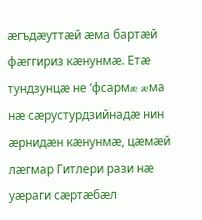æгъдæуттæй æма бартæй фæггириз кæнунмæ. Етæ тундзунцæ не ’фсармæ æма нæ сæрустурдзийнадæ нин æрнидæн кæнунмæ, цæмæй лæгмар Гитлери рази нæ уæраги сæртæбæл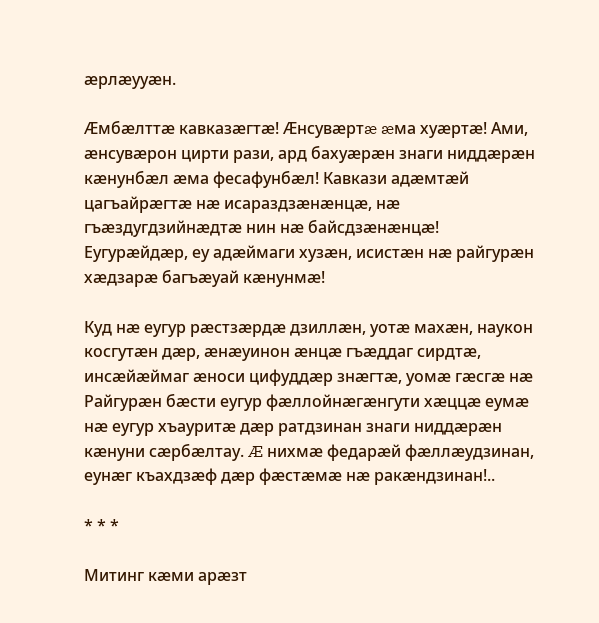æрлæууæн.

Æмбæлттæ кавказæгтæ! Æнсувæртæ æма хуæртæ! Ами, æнсувæрон цирти рази, ард бахуæрæн знаги ниддæрæн кæнунбæл æма фесафунбæл! Кавкази адæмтæй цагъайрæгтæ нæ исараздзæнæнцæ, нæ гъæздугдзийнæдтæ нин нæ байсдзæнæнцæ! Еугурæйдæр, еу адæймаги хузæн, исистæн нæ райгурæн хæдзарæ багъæуай кæнунмæ!

Куд нæ еугур рæстзæрдæ дзиллæн, уотæ махæн, наукон косгутæн дæр, æнæуинон æнцæ гъæддаг сирдтæ, инсæйæймаг æноси цифуддæр знæгтæ, уомæ гæсгæ нæ Райгурæн бæсти еугур фæллойнæгæнгути хæццæ еумæ нæ еугур хъауритæ дæр ратдзинан знаги ниддæрæн кæнуни сæрбæлтау. Æ нихмæ федарæй фæллæудзинан, еунæг къахдзæф дæр фæстæмæ нæ ракæндзинан!..

* * *

Митинг кæми арæзт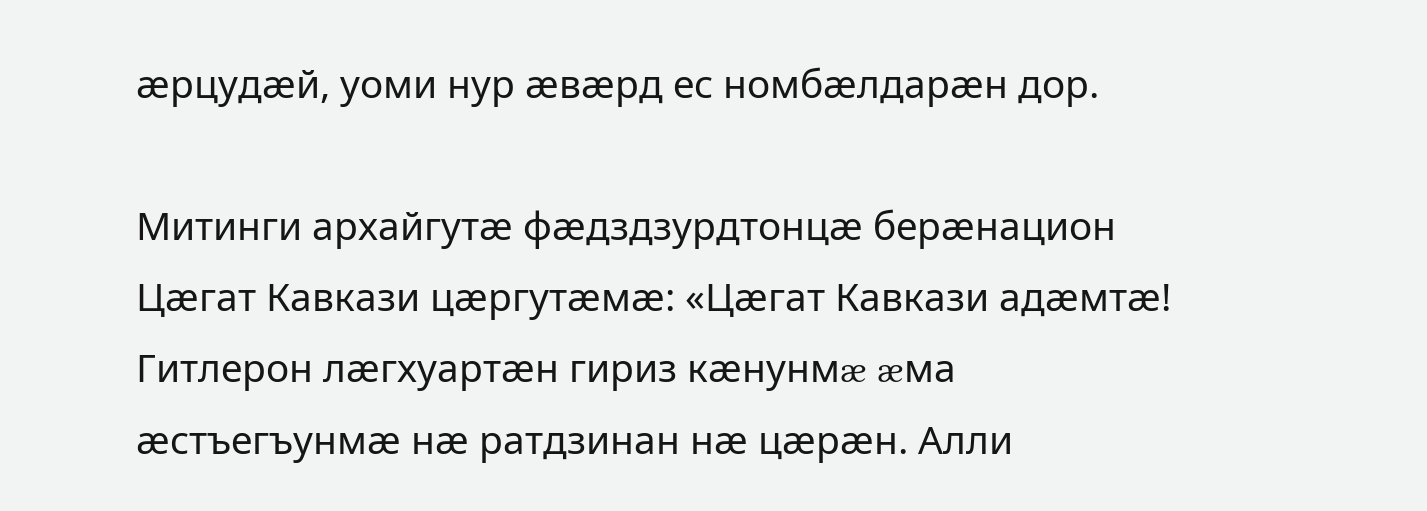æрцудæй, уоми нур æвæрд ес номбæлдарæн дор.

Митинги архайгутæ фæдздзурдтонцæ берæнацион Цæгат Кавкази цæргутæмæ: «Цæгат Кавкази адæмтæ! Гитлерон лæгхуартæн гириз кæнунмæ æма æстъегъунмæ нæ ратдзинан нæ цæрæн. Алли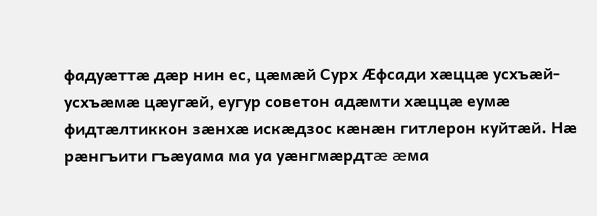фадуæттæ дæр нин ес, цæмæй Сурх Æфсади хæццæ усхъæй-усхъæмæ цæугæй, еугур советон адæмти хæццæ еумæ фидтæлтиккон зæнхæ искæдзос кæнæн гитлерон куйтæй. Нæ рæнгъити гъæуама ма уа уæнгмæрдтæ æма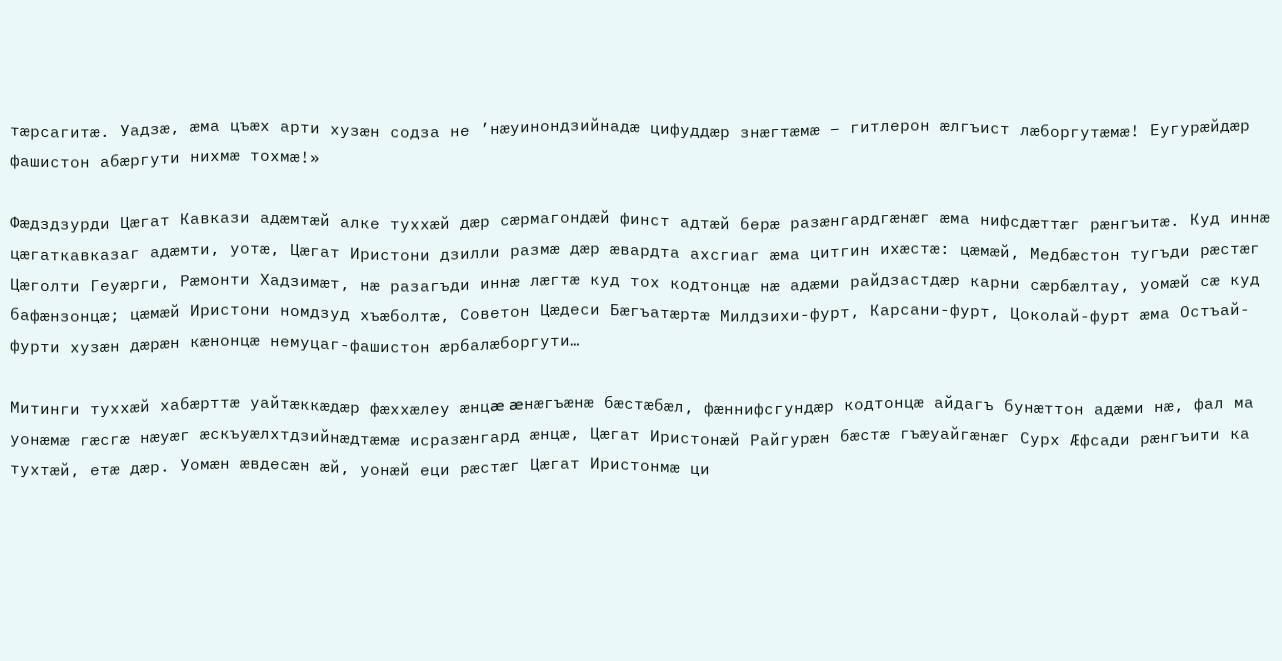тæрсагитæ. Уадзæ, æма цъæх арти хузæн содза не ’нæуинондзийнадæ цифуддæр знæгтæмæ – гитлерон æлгъист лæборгутæмæ! Еугурæйдæр фашистон абæргути нихмæ тохмæ!»

Фæдздзурди Цæгат Кавкази адæмтæй алке туххæй дæр сæрмагондæй финст адтæй берæ разæнгардгæнæг æма нифсдæттæг рæнгъитæ. Куд иннæ цæгаткавказаг адæмти, уотæ, Цæгат Иристони дзилли размæ дæр æвардта ахсгиаг æма цитгин ихæстæ: цæмæй, Медбæстон тугъди рæстæг Цæголти Геуæрги, Рæмонти Хадзимæт, нæ разагъди иннæ лæгтæ куд тох кодтонцæ нæ адæми райдзастдæр карни сæрбæлтау, уомæй сæ куд бафæнзонцæ; цæмæй Иристони номдзуд хъæболтæ, Советон Цæдеси Бæгъатæртæ Милдзихи-фурт, Карсани-фурт, Цоколай-фурт æма Остъай-фурти хузæн дæрæн кæнонцæ немуцаг-фашистон æрбалæборгути…

Митинги туххæй хабæрттæ уайтæккæдæр фæххæлеу æнцæ æнæгъæнæ бæстæбæл, фæннифсгундæр кодтонцæ айдагъ бунæттон адæми нæ, фал ма уонæмæ гæсгæ нæуæг æскъуæлхтдзийнæдтæмæ исразæнгард æнцæ, Цæгат Иристонæй Райгурæн бæстæ гъæуайгæнæг Сурх Æфсади рæнгъити ка тухтæй, етæ дæр. Уомæн æвдесæн æй, уонæй еци рæстæг Цæгат Иристонмæ ци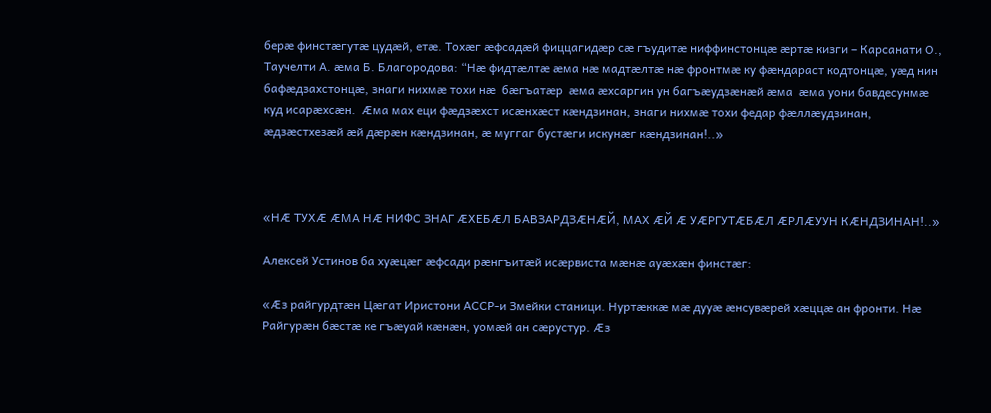берæ финстæгутæ цудæй, етæ. Тохæг æфсадæй фиццагидæр сæ гъудитæ ниффинстонцæ æртæ кизги – Карсанати О., Таучелти А. æма Б. Благородова: “Нæ фидтæлтæ æма нæ мадтæлтæ нæ фронтмæ ку фæндараст кодтонцæ, уæд нин бафæдзахстонцæ, знаги нихмæ тохи нæ  бæгъатæр  æма æхсаргин ун багъæудзæнæй æма  æма уони бавдесунмæ куд исарæхсæн.  Æма мах еци фæдзæхст исæнхæст кæндзинан, знаги нихмæ тохи федар фæллæудзинан, æдзæстхезæй æй дæрæн кæндзинан, æ муггаг бустæги искунæг кæндзинан!..»



«НÆ ТУХÆ ÆМА НÆ НИФС ЗНАГ ÆХЕБÆЛ БАВЗАРДЗÆНÆЙ, МАХ ÆЙ Æ УÆРГУТÆБÆЛ ÆРЛÆУУН КÆНДЗИНАН!..»

Алексей Устинов ба хуæцæг æфсади рæнгъитæй исæрвиста мæнæ ауæхæн финстæг:

«Æз райгурдтæн Цæгат Иристони АССР-и Змейки станици. Нуртæккæ мæ дууæ æнсувæрей хæццæ ан фронти. Нæ Райгурæн бæстæ ке гъæуай кæнæн, уомæй ан сæрустур. Æз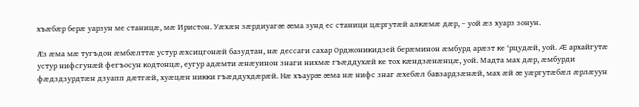хъæбæр берæ уарзун ме станицæ, мæ Иристон. Уæхæн зæрдиуагæ æма зунд ес станици цæргутæй алкæмæ дæр, – уой æз хуарз зонун.

Æз æма мæ тугъдон æмбæлттæ устур æхсицгонæй базудтан, нæ дессаги сахар Орджоникидзей берæминон æмбурд арæзт ке ‘рцудæй, уой. Æ архайгутæ устур нифсгунæй фегъосун кодтонцæ, еугур адæмти æнæуинон знаги нихмæ гъæддухæй ке тох кæндзæнæнцæ, уой. Мадта мах дæр, æмбурди фæдздзурдтæн дзуапп дæтгæй, хуæцæн никки гъæддухдæрæй. Нæ хъаурæ æма нæ нифс знаг æхебæл бавзардзæнæй, мах æй æ уæргутæбæл æрлæуун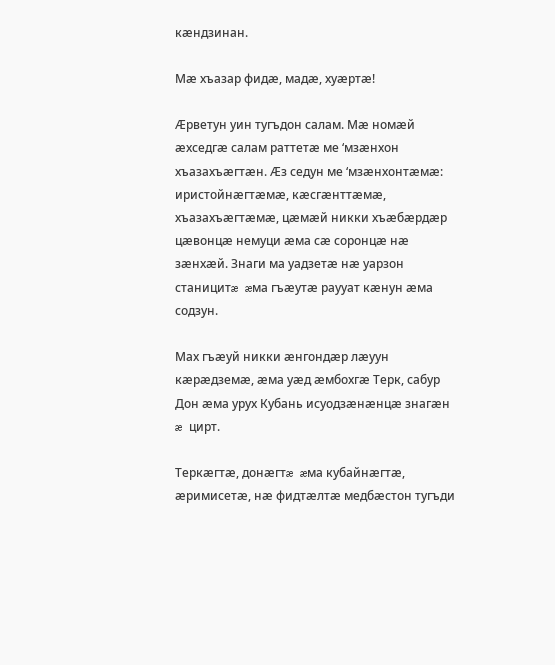кæндзинан.

Мæ хъазар фидæ, мадæ, хуæртæ!

Æрветун уин тугъдон салам. Мæ номæй æхседгæ салам раттетæ ме ‘мзæнхон хъазахъæгтæн. Æз седун ме ‘мзæнхонтæмæ: иристойнæгтæмæ, кæсгæнттæмæ, хъазахъæгтæмæ, цæмæй никки хъæбæрдæр цæвонцæ немуци æма сæ соронцæ нæ зæнхæй. Знаги ма уадзетæ нæ уарзон станицитæ æма гъæутæ раууат кæнун æма содзун.

Мах гъæуй никки æнгондæр лæуун кæрæдземæ, æма уæд æмбохгæ Терк, сабур Дон æма урух Кубань исуодзæнæнцæ знагæн æ цирт.

Теркæгтæ, донæгтæ æма кубайнæгтæ, æримисетæ, нæ фидтæлтæ медбæстон тугъди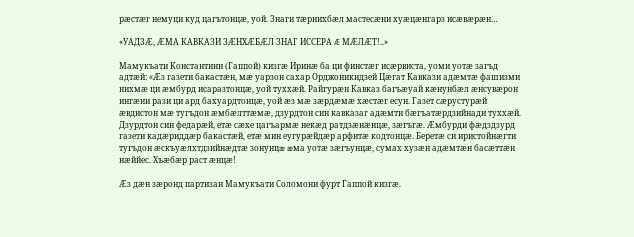рæстæг немуци куд цагътонцæ, уой. Знаги тæрнихбæл мастесæни хуæцæнгарз исæвæрæн…

«УАДЗÆ, ÆМА КАВКАЗИ ЗÆНХÆБÆЛ ЗНАГ ИССЕРА Æ МÆЛÆТ!..»

Мамукъати Константини (Гаппой) кизгæ Иринæ ба ци финстæг исæрвиста, уоми уотæ загъд адтæй: «Æз газети бакастæн, мæ уарзон сахар Орджоникидзей Цæгат Кавкази адæмтæ фашизми нихмæ ци æмбурд исаразтонцæ, уой туххæй. Райгурæн Кавказ багъæуай кæнунбæл æнсувæрон ингæни рази ци ард бахуардтонцæ, уой æз мæ зæрдæмæ хæстæг есун. Газет сæрустурæй æвдистон мæ тугъдон æмбæлттæмæ, дзурдтон син кавказаг адæмти бæгъатæрдзийнади туххæй. Дзурдтон син федарæй, етæ сæхе цагъармæ некæд ратдзæнæнцæ, зæгъгæ. Æмбурди фæдздзурд газети кадæриддæр бакастæй, етæ мин еугурæйдæр арфитæ кодтонцæ. Беретæ си иристойнæгти тугъдон æскъуæлхтдзийнæдтæ зонунцæ æма уотæ зæгъунцæ, сумах хузæн адæмтæн басæттæн нæййес. Хъæбæр раст æнцæ!

Æз дæн зæронд партизан Мамукъати Соломони фурт Гаппой кизгæ.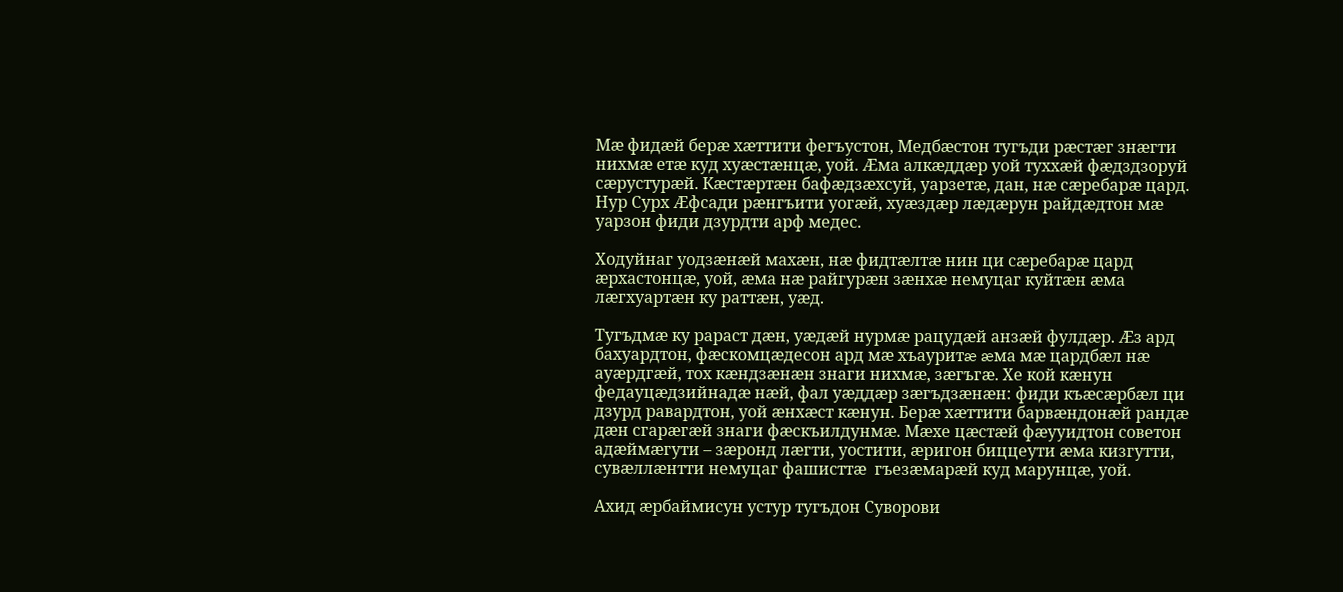Мæ фидæй берæ хæттити фегъустон, Медбæстон тугъди рæстæг знæгти нихмæ етæ куд хуæстæнцæ, уой. Æма алкæддæр уой туххæй фæдздзоруй сæрустурæй. Кæстæртæн бафæдзæхсуй, уарзетæ, дан, нæ сæребарæ цард. Нур Сурх Æфсади рæнгъити уогæй, хуæздæр лæдæрун райдæдтон мæ уарзон фиди дзурдти арф медес.

Ходуйнаг уодзæнæй махæн, нæ фидтæлтæ нин ци сæребарæ цард æрхастонцæ, уой, æма нæ райгурæн зæнхæ немуцаг куйтæн æма лæгхуартæн ку раттæн, уæд.

Тугъдмæ ку рараст дæн, уæдæй нурмæ рацудæй анзæй фулдæр. Æз ард бахуардтон, фæскомцæдесон ард мæ хъауритæ æма мæ цардбæл нæ ауæрдгæй, тох кæндзæнæн знаги нихмæ, зæгъгæ. Хе кой кæнун федауцæдзийнадæ нæй, фал уæддæр зæгъдзæнæн: фиди къæсæрбæл ци дзурд равардтон, уой æнхæст кæнун. Берæ хæттити барвæндонæй рандæ дæн сгарæгæй знаги фæскъилдунмæ. Мæхе цæстæй фæууидтон советон адæймæгути – зæронд лæгти, уостити, æригон биццеути æма кизгутти, сувæллæнтти немуцаг фашисттæ  гъезæмарæй куд марунцæ, уой.

Ахид æрбаймисун устур тугъдон Суворови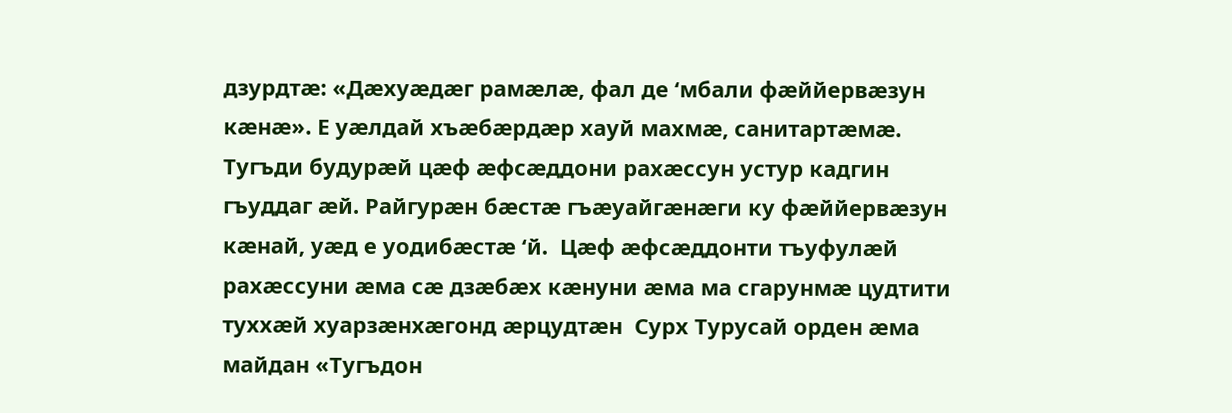дзурдтæ: «Дæхуæдæг рамæлæ, фал де ‘мбали фæййервæзун кæнæ». Е уæлдай хъæбæрдæр хауй махмæ, санитартæмæ.  Тугъди будурæй цæф æфсæддони рахæссун устур кадгин гъуддаг æй. Райгурæн бæстæ гъæуайгæнæги ку фæййервæзун кæнай, уæд е уодибæстæ ‘й.  Цæф æфсæддонти тъуфулæй рахæссуни æма сæ дзæбæх кæнуни æма ма сгарунмæ цудтити туххæй хуарзæнхæгонд æрцудтæн  Сурх Турусай орден æма майдан «Тугъдон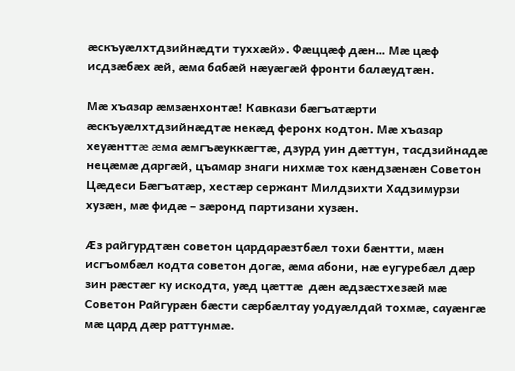æскъуæлхтдзийнæдти туххæй». Фæццæф дæн… Мæ цæф исдзæбæх æй, æма бабæй нæуæгæй фронти балæудтæн.

Мæ хъазар æмзæнхонтæ! Кавкази бæгъатæрти æскъуæлхтдзийнæдтæ некæд феронх кодтон. Мæ хъазар хеуæнттæ æма æмгъæуккæгтæ, дзурд уин дæттун, тасдзийнадæ нецæмæ даргæй, цъамар знаги нихмæ тох кæндзæнæн Советон Цæдеси Бæгъатæр, хестæр сержант Милдзихти Хадзимурзи хузæн, мæ фидæ – зæронд партизани хузæн.

Æз райгурдтæн советон цардарæзтбæл тохи бæнтти, мæн исгъомбæл кодта советон догæ, æма абони, нæ еугуребæл дæр зин рæстæг ку искодта, уæд цæттæ  дæн æдзæстхезæй мæ Советон Райгурæн бæсти сæрбæлтау уодуæлдай тохмæ, сауæнгæ  мæ цард дæр раттунмæ.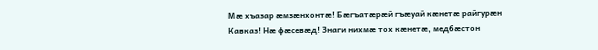Мæ хъазар æмзæнхонтæ! Бæгъатæрæй гъæуай кæнетæ райгурæн Кавказ! Нæ фæсевæд! Знаги нихмæ тох кæнетæ, медбæстон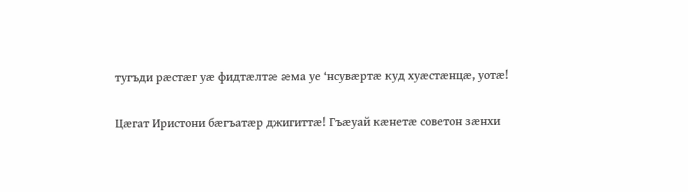тугъди рæстæг уæ фидтæлтæ æма уе ‘нсувæртæ куд хуæстæнцæ, уотæ!

Цæгат Иристони бæгъатæр джигиттæ! Гъæуай кæнетæ советон зæнхи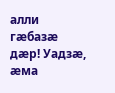алли гæбазæ дæр! Уадзæ, æма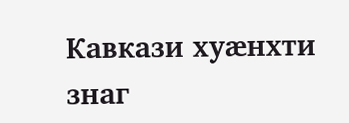Кавкази хуæнхти знаг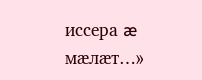иссера æ мæлæт…»